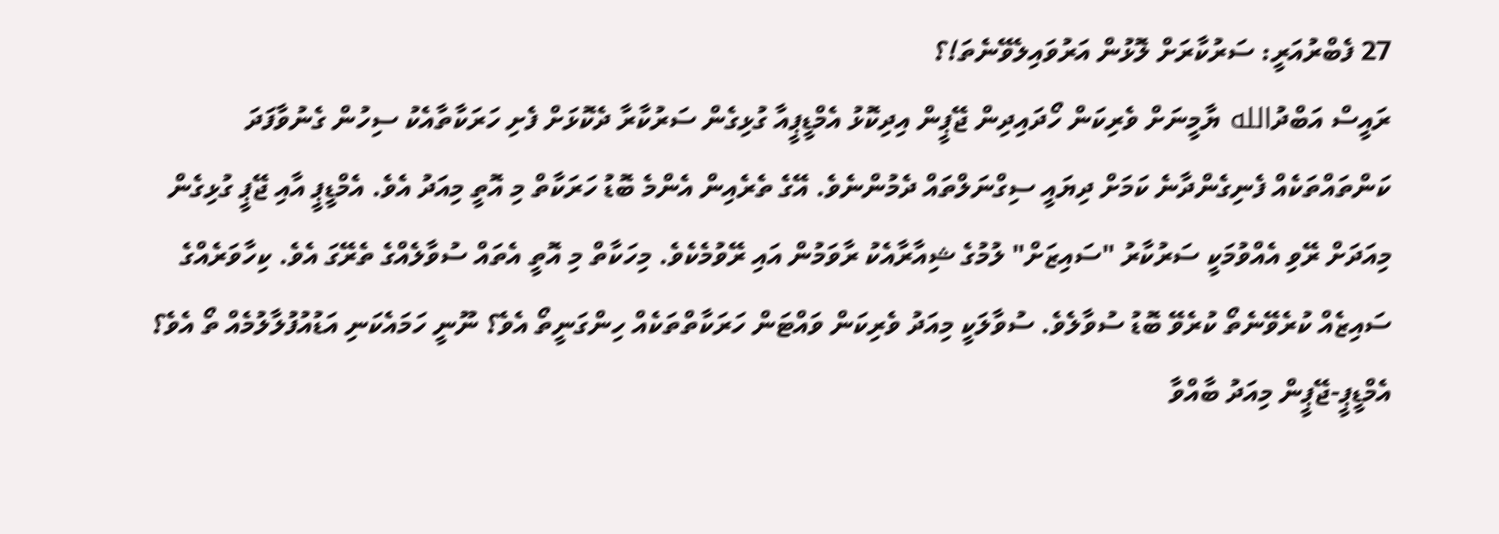27 ފެބްރުއަރީ: ސަރުކާރަށް ލޮޅުން އަރުވައިލެވޭނެތަ!؟
ރައީސް އަބްދުالله ޔާމީނަށް ވެރިކަން ހޯދައިދިން ޖޭޕީން އިދިކޮޅު އެމްޑީޕީއާ ގުޅިގެން ސަރުކާރާ ދެކޮޅަށް ފެށި ހަރަކާތާއެކު ސިހުން ގެނުވާފަދަ ކަންތައްތަކެއް ފެނިގެންދާނެ ކަމަށް ދިޔައީ ސިގްނަލްތައް ދެމުންނެވެ. އޭގެ ތެރެއިން އެންމެ ބޮޑު ހަރަކާތް މި އޮތީ މިއަދު އެވެ. އެމްޑީޕީ އާއި ޖޭޕީ ގުޅިގެން މިއަދަށް ރޭވި އެއްވުމަކީ ސަރުކާރު "ސައިޒަށް" ލުމުގެ ޝިއާރާއެކު ރާވަމުން އައި ރޭވުމެކެވެ. މިހަކާތް މި އޮތީ އެތައް ސުވާލެއްގެ ތެރޭގަ އެވެ. ކިހާވަރެއްގެ ސައިޒެއް ކުރެވޭނެތޯ ކުރެވޭ ބޮޑު ސުވާލެވެ. ސުވާލަކީ މިއަދު ވެރިކަން ވައްޓަން ހަރަކާތްތަކެއް ހިންގަނީތޯ އެވެ؟ ނޫނީ ހަމައެކަނި އަޑުއުފުލާލުމެއް ތޯ އެވެ؟
އެމްޑީޕީ-ޖޭޕީން މިއަދު ބާއްވާ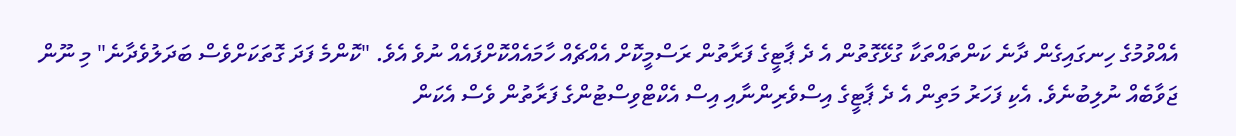އެއްވުމުގެ ހިނގައިގެން ދާނެ ކަންތައްތަކާ ގުޅޭގޮތުން އެ ދެ ޕާޓީގެ ފަރާތުން ރަސްމީކޮށް އެއްޗެއް ހާމައެއްކޮށްފައެއް ނުވެ އެވެ. "ކޮންމެ ފަދަ ގޮތަކަށްވެސް ބަދަލުވެދާނެ" މި ނޫން ޖަވާބެއް ނުލިބުނެވެ. އެކި ފަހަރު މަތިން އެ ދެ ޕާޓީގެ އިސްވެރިންނާއި އިސް އެކްޓްވިސްޓުންގެ ފަރާތުން ވެސް އެކަން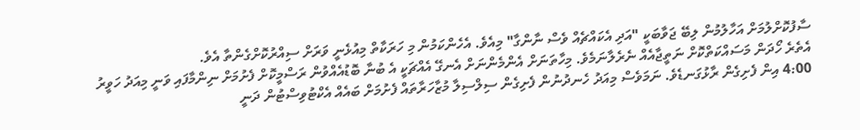ސާފުކޮށްލުމަށް އަހާލުމުން ލިބޭ ޖަވާބަކީ "އަދި އެކައްޗެއް ވެސް ނާންގާ" މިއެވެ. އެހެންކަމުން މި ހަރަކާތް މިއުޅެނީ ވަރަށް ސިއްރުކޮށްގެންތާ އެވެ.
އެތެރެ ހޯދަން މަސައްކަތްކޮށް ނަތީޖާއެއް ނެރެލާނަމެވެ. މިހާތަނަށް އެންމެންނަށް އެނގޭ އެއްޗަކީ އެ ބުނާ ބޮޑުއެއްވުން ރަސްމީކޮށް ފެށުމަށް ނިންމާފައި ވަނީ މިއަދު ހަވީރު 4:00 އިން ފެށިގެން ރާޅުގަނޑެވެ. ނަމަވެސް މިއަދު ހެނދުނުން ފެށިގެން ސިލްސިލާ މުޒާހަރާތައް ފެށުމަށް ބައެއް އެކްޓުވިސްޓުން ދަނީ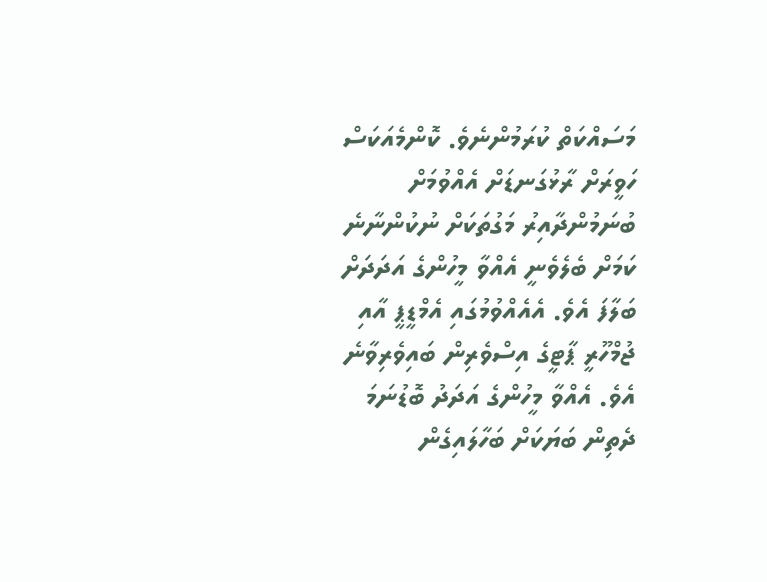މަސައްކަތް ކުރަމުންނެވެ. ކޮންމެއަކަސް ހަވީރަށް ރާޅުގަނޑަށް އެއްވުމަށް ބުނަމުންދާއިރު މަގުތަކަށް ނުކުންނާނެ ކަމަށް ބެލެވެނީ އެއްވާ މީހުންގެ އަދަދަށް ބަލާފަ އެވެ. އެއެއްވުމުގައި އެމްޑީޕީ އާއި ޖުމްހޫރީ ޕާޓީގެ އިސްވެރިން ބައިވެރިވާނެ އެވެ. އެއްވާ މީހުންގެ އަދަދު ބޮޑުނަމަ ދެތިން ބަޔަކަށް ބަހާލައިގެން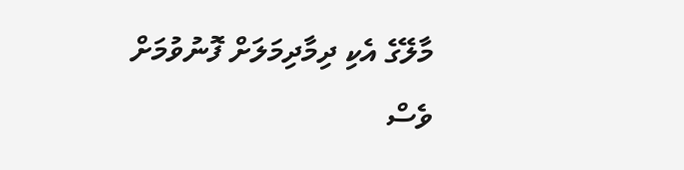މާލޭގެ އެކި ދިމާދިމަލަށް ފޮނުވުމަށް ވެސް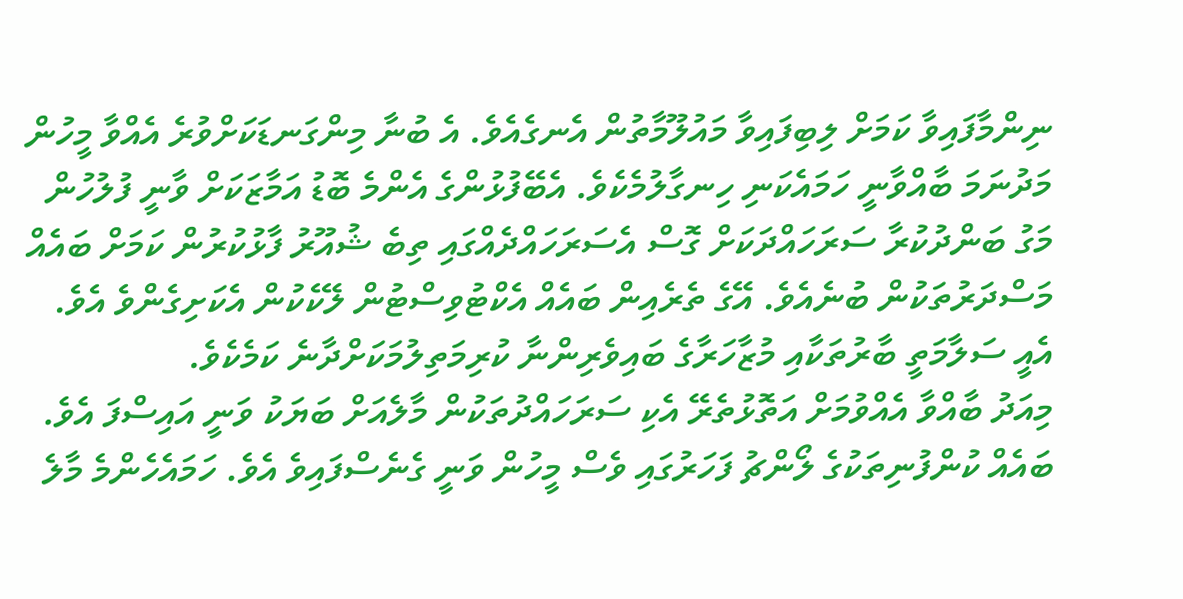ނިންމާފައިވާ ކަމަށް ލިބިފައިވާ މައުލޫމާތުން އެނގެއެވެ. އެ ބުނާ މިންގަނޑަކަށްވުރެ އެއްވާ މީހުން މަދުނަމަ ބާއްވާނީ ހަމައެކަނި ހިނގާލުމެކެވެ. އެބޭފުޅުންގެ އެންމެ ބޮޑު އަމާޒަކަށް ވާނީ ފުލުހުން މަގު ބަންދުކުރާ ސަރަހައްދަކަށް ގޮސް އެސަރަހައްދެއްގައި ތިބެ ޝުއޫރު ފާޅުކުރުން ކަމަށް ބައެއް މަސްދަރުތަކުން ބުނެއެވެ. އޭގެ ތެރެއިން ބައެއް އެކްޓުވިސްޓުން ލޭކެކުން އެކަށިގެންވެ އެވެ. އެއީ ސަލާމަތީ ބާރުތަކާއި މުޒާހަރާގެ ބައިވެރިންނާ ކުރިމަތިލުމަކަށްދާނެ ކަމެކެވެ.
މިއަދު ބާއްވާ އެއްވުމަށް އަތޮޅުތެރޭ އެކި ސަރަހައްދުތަކުން މާލެއަށް ބަޔަކު ވަނީ އައިސްފަ އެވެ. ބައެއް ކުންފުނިތަކުގެ ލޯންޗު ފަހަރުގައި ވެސް މީހުން ވަނީ ގެނެސްފައިވެ އެވެ. ހަމައެހެންމެ މާލެ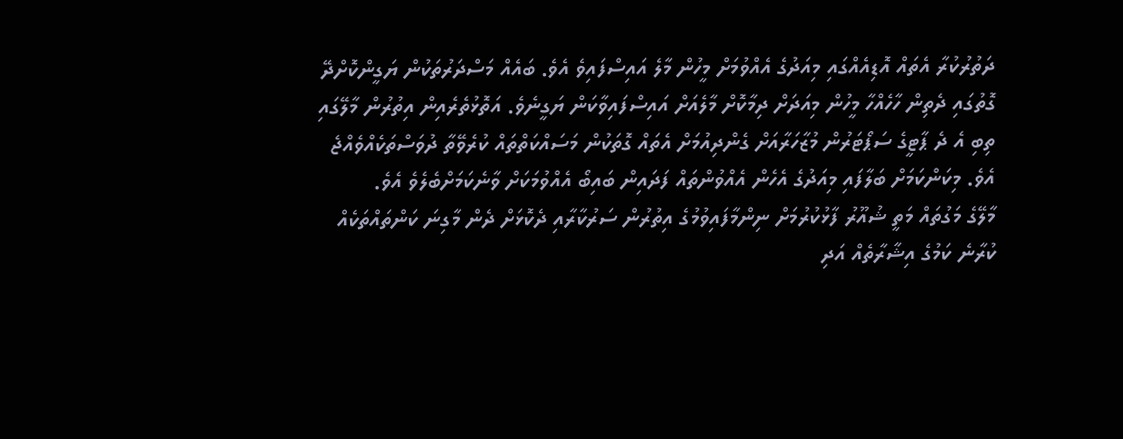ދަތުރުކުރާ އެތައް އޮޑިއެއްގައި މިއަދުގެ އެއްވުމަށް މީހުން މާލެ އައިސްފައިވެ އެވެ. ބައެއް މަސްދަރުތަކުން ޔަގީންކޮށްދޭ ގޮތުގައި ދެތިން ހާހެއްހާ މީހުން މިއަދަށް ދިމާކޮށް މާލެއަށް އައިސްފައިވާކަން ޔަގީނެވެ. އަތޮޅުތެރެއިން އިތުރުން މާލޭގައި ތިބި އެ ދެ ޕާޓީގެ ސަޕޯޓަރުން މުޒާހަރާއަށް ގެންދިއުމަށް އެތައް ގޮތަކުން މަސައްކަތްތައް ކުރެވޭތާ ދުވަސްތަކެއްވެއްޖެ އެވެ. މިކަންކަމަށް ބަލާފައި މިއަދުގެ އެހެން އެއްވުންތައް ފަދައިން ބައިބޯ އެއްވުމަކަށް ވާނެކަމަށްބެލެވެ އެވެ.
މާލޭގެ މަގުތައް މަތީ ޝުއޫރު ފާޅުކުރުމަށް ނިންމާފައިވުމުގެ އިތުރުން ސަރުކާރާއި ދެކޮޅަށް ދެން މާގިނަ ކަންތައްތަކެއް ކުރާނެ ކަމުގެ އިޝާރާތެއް އަދި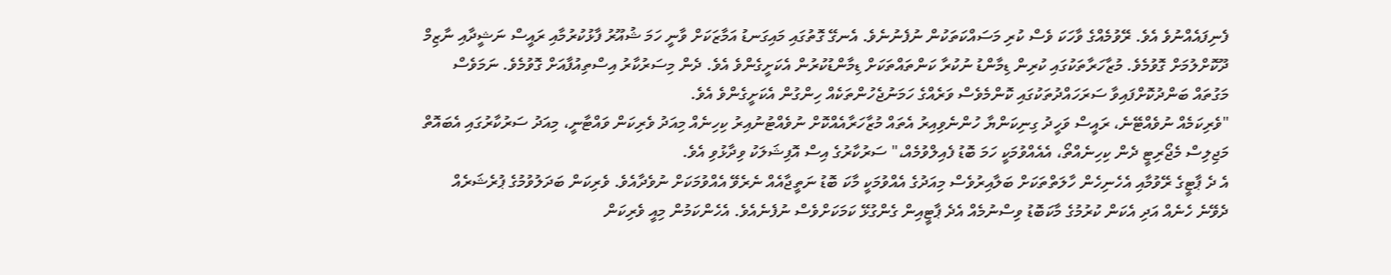ފެނިފައެއްނުވެ އެވެ. ރޭވުމެއްގެ ވާހަކަ ވެސް ކުރި މަސައްކަތަކުން ނުފެނުނެވެ. އެނގޭ ގޮތުގައި މައިގަނޑު އަމާޒަކަށް ވާނީ ހަމަ ޝުއޫރު ފާޅުކުރުމާއި ރައީސް ނަޝީދާއި ނާޒިމް ދޫކޮށްލުމަށް ގޮވުމެވެ. މުޒާހަރާތަކުގައި ކުރިން ޑިމާންޑު ނުކުރާ ކަންތައްތަކަށް ޑިމާންޑުކުރުން އެކަށީގެންވެ އެވެ. ދެން މިސަރުކާރު އިސްތިއުފާއަށް ގޮވުމެވެ. ނަމަވެސް މަގުތައް ބަންދުކޮށްފައިވާ ސަރަހައްދުތަކުގައި ކޮންމެވެސް ވަރެއްގެ ހަމަނުޖެހުންތަކެއް ހިންގުން އެކަށީގެންވެ އެވެ.
"ވެރިކަމެއް ނުވެއްޓޭނެ، ރައީސް ވަހީދު ގިނިކަންޔާ ހުންނެވިއިރު އެތައް މުޒާހަރާއެއްކޮށް ނުވެއްޓުނުއިރު ކިހިނެއް މިއަދު ވެރިކަން ވައްޓާނީ، މިއަދު ސަރުކާރުގައި އެބައޮތް މަޖިލިސް މެޖޯރިޓީ ދެން ކިހިނެއްތޯ، އެއެއްވުމަކީ ހަމަ ބޮޑު ފެއިލްވުމެއް،" ސަރުކާރުގެ އިސް އޮފިޝަލަކު ވިދާޅުވި އެވެ.
އެ ދެ ޕާޓީގެ ރޭވުމާއި އެހެނިހެން ހާލަތްތަކަށް ބަލާއިރުވެސް މިއަދުގެ އެއްވުމަކީ މާކަ ބޮޑު ނަތީޖާއެއް ނެރެވޭ އެއްވުމަކަށް ނުވެދާއެވެ. ވެރިކަން ބަދަލުވުމުގެ ޕުރެޝަރެއް ދެވޭނެ ހެނެއް އަދި އެކަން ކުރުމުގެ މާކަބޮޑު ވިސްނުމެއް އެދެ ޕާޓީއިން ގެންގުޅޭ ކަމަކަށްވެސް ނުފެނެއެވެ. އެހެންކަމުން މިއީ ވެރިކަން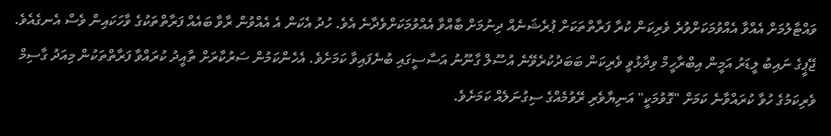ވައްޓާލުމަށް އެއްވާ އެއްވުމަކަށްވުރެ ވެރިކަން ކުރާ ފަރާތްތަކަށް ޕުރެޝަނެއް ދިނުމަށް ބާއްވާ އެއްވުމަކަށްވެދާނެ އެވެ. ހުދު އެކަން އެ އެއްވުން ރާވާ ބައެއް ފަރާތްތަކުގެ ވާހަކައިން ވެސް އެނގެއެވެ.
ޖޭޕީގެ ނައިބު ލީޑަރު އަމީން އިބްރާހީމް ވިދާޅުވީ ވެރިކަން ބަބަދުކުރެވޭނެ އުސޫލް ގާނޫނު އަސާސީގައި ބުނެފައިވާ ކަމަށެވެ. އެހެންކަމުން ސަރުކާރަށް ތާއީދު ކުރައްވާ ފަރާތްތަކުން މިއަދު ގާސިމް ވެރިކަމުގެ ހުވާ ކުރައްވާނެ ކަމަށް "ގޮވުމަކީ" އަނިޔާވެރި ރޭވުމެއްގެ ސިގުނަލެއް ކަމަށެވެ.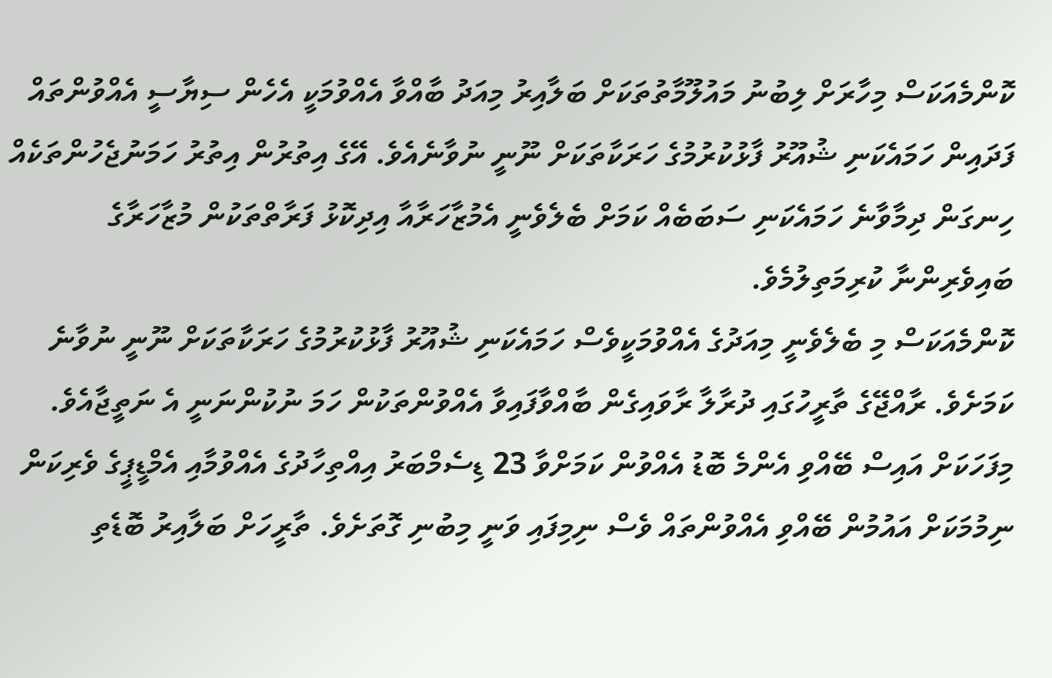ކޮންމެއަކަސް މިހާރަށް ލިބުނު މައުލޫމާތުތަކަށް ބަލާއިރު މިއަދު ބާއްވާ އެއްވުމަކީ އެހެން ސިޔާސީ އެއްވުންތައް ފަދައިން ހަމައެކަނި ޝުއޫރު ފާޅުކުރުމުގެ ހަރަކާތަކަށް ނޫނީ ނުވާނެއެވެ. އޭގެ އިތުރުން އިތުރު ހަމަނުޖެހުންތަކެއް ހިނގަން ދިމާވާނެ ހަމައެކަނި ސަބަބެއް ކަމަށް ބެލެވެނީ އެމުޒާހަރާއާ އިދިކޮޅު ފަރާތްތަކުން މުޒާހަރާގެ ބައިވެރިންނާ ކުރިމަތިލުމެވެ.
ކޮންމެއަކަސް މި ބެލެވެނީ މިއަދުގެ އެއްވުމަކީވެސް ހަމައެކަނި ޝުއޫރު ފާޅުކުރުމުގެ ހަރަކާތަކަށް ނޫނީ ނުވާނެ ކަމަށެވެ. ރާއްޖޭގެ ތާރީހުގައި ދުރާލާ ރާވައިގެން ބާއްވާފައިވާ އެއްވުންތަކުން ހަމަ ނުކުންނަނީ އެ ނަތީޖާއެވެ. މިފަހަކަށް އައިސް ބޭއްވި އެންމެ ބޮޑު އެއްވުން ކަމަށްވާ 23 ޑިސެމްބަރު އިއްތިހާދުގެ އެއްވުމާއި އެމްޑީޕީގެ ވެރިކަން ނިމުމަކަށް އައުމުން ބޭއްވި އެއްވުންތައް ވެސް ނިމިފައި ވަނީ މިބުނި ގޮތަށެވެ. ތާރީހަށް ބަލާއިރު ބޮޑެތި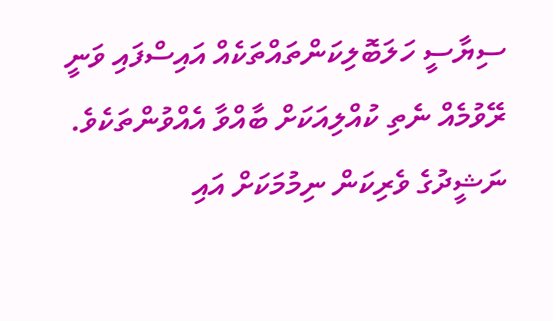ސިޔާސީ ހަލަބޮލިކަންތައްތަކެއް އައިސްފައި ވަނީ ރޭވުމެއް ނެތި ކުއްލިއަކަށް ބާއްވާ އެއްވުންތަކެވެ. ނަޝީދުގެ ވެރިކަން ނިމުމަކަށް އައި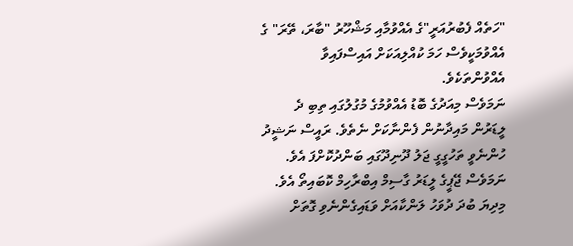"ހަތެއް ފެބުރުއަރީ"ގެ އެއްވުމާއި މަޝްހޫރު "ބާރަ، ތޭރަ" ގެ އެއްވުމަކީވެސް ހަމަ ކުއްލިއަކަށް އައިސްފައިވާ އެއްވުންތަކެވެ.
ނަމަވެސް މިއަދުގެ ބޮޑު އެއްވުމުގެ މުގުލުގައި ތިބި ދެ ލީޑަރުން މައިދާނުން ފެންނާކަށް ނެތެވެ. ރައީސް ނަޝީދު ހުންނެވީ ތަހުގީގީ ޖަލު ދޫނިދޫގައި ބަންދުކޮށްފަ އެވެ. ނަމަވެސް ޖޭޕީގެ ލީޑަރު ގާސިމް އިބްރާހިމް ކޮބައިތޯ އެވެ. މިދިޔަ ބުދަ ދުވަހު ލަންކާއަށް ވަޑައިގެންނެވި ގޮތަށް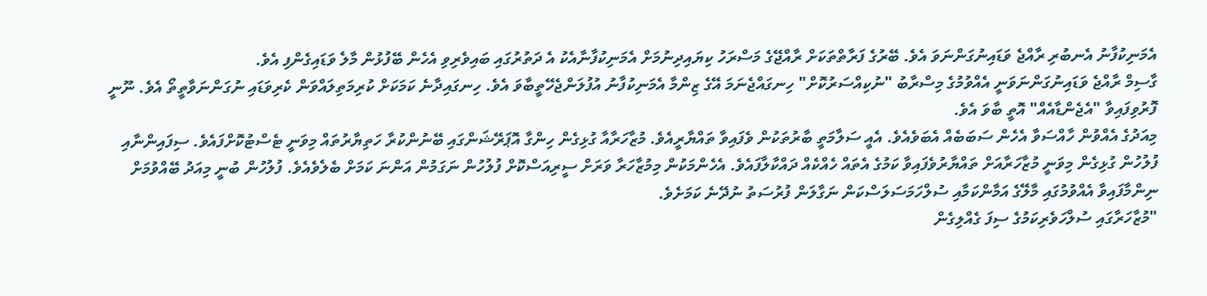އެމަނިކުފާނު އެނބުރި ރާއްޖެ ވަޑައިނުގަންނަވަ އެވެ. ބޭރުގެ ފަރާތްތަކަށް ރާއްޖޭގެ މަސްރަހު ކިޔައިދިނުމަށް އެމަނިކުފާނާއެކު އެ ދަތުރުގައި ބައިވެރިވި އެހެން ބޭފުޅުން މާލެ ވަޑައިގެންފި އެވެ.
ގާސިމް ރާއްޖެ ވަޑައިނުގަންނަވަނީ އެއްވުމުގެ މިސްރާބު "ނުކިއްސަރުކޮށް" ހިނގައްޖެނަމަ އޭގެ ޒިންމާ އެމަނިކުފާނު އުފުލަންޖެހޭތީބާވަ އެވެ. ހިނގައިދާނެ ކަމަކަށް ކުރިމަތިލައްވަން ކެރިވަޑައި ނުގަންނަވާތީތޯ އެވެ. ނޫނީ ފޮރުވިފައިވާ "އެޖެންޑާއެއް" އޮތީ ބާވަ އެވެ.
މިއަދުގެ އެއްވުން ހާއްސަވާ އެހެން ސަބަބެއް އެބަވެއެވެ. އެއީ ސަލާމަތީ ބާރުތަކުން ވެފައިވާ ތައްޔާރީއެވެ. މުޒާހަރާއާ ގުޅިގެން ހިންގާ އޮޕަރޭޝަންގައި ބޭނުންކުރާ ހަތިޔާރުތައް މިވަނީ ޓެސްޓުކޮށްފައެވެ. ސިފައިންނާއި ފުލުހުން ގުޅިގެން މިވަނީ މުޒާހަރާއަށް ތައްޔާރުވެފައިވާ ކަމުގެ އެތައް ހެއްކެއް ދައްކާލާފައެވެ. އެހެންމަކުން މިމުޒާހަރާ ވަރަށް ސީރިއަސްކޮށް ފުލުހުން ނަގަމުން އަންނަ ކަމަށް ބެލެވެއެވެ. ފުލުހުން ބުނީ މިއަދު ބޭއްވުމަށް ނިންމާފައިވާ އެއްވުމުގައި މާލޭގެ އަމާންކަމާއި ސުލްހަމަސަލަސްކަން ނަގާލަން ފުރުސަތު ނުދޭނެ ކަމަށެވެ.
"މުޒާހަރާގައި ސުލްހަވެރިކަމުގެ ސިފަ ގެއްލިގެން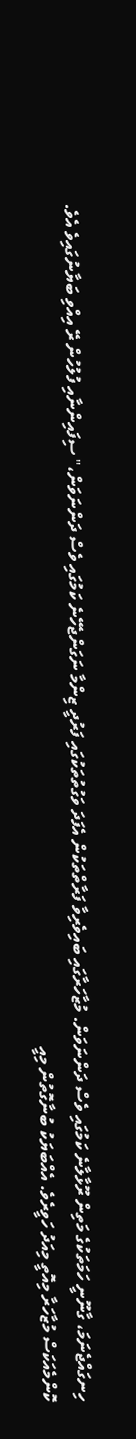ހިނގައްޖެނަމަ، ގާނޫނީ ހަމަތަކުގެ މަތިން ރޫޅާލާނެ ކަމުގައި ވެސް ދަންނަވަން. މުޒާހަރާގައި ބައިވެރިވާ ފަރާތްތަކުން އެފަދަ ވަގުތުތަކުގައި ފަރުދީ ޒިންމާ ނަގަންޖެހޭނެ ކަމުގައި ވެސް ދަންނަވަން،" ސިފައިންނާއި ފުލުހުން ރޭ އިއްވި ބަޔާނުގައިވެ އެވެ.
ކޮންމެއަކަސް މުޒާހަރާ މިއޮތީ މިއަދު ހަވީރެވެ. އެއްބަޔަކު ބުނާގޮތުން މިއީ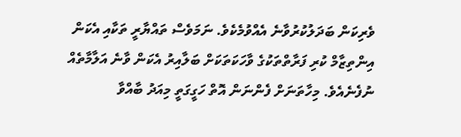ވެރިކަން ބަދަލުކުރުވާނެ އެއްވުމެކެވެ. ނަމަވެސް ތައްޔާރީ ތަކާއި އެކަން އިންތިޒާމް ކުރި ފަރާތްތަކުގެ ވާހަކަތަކަށް ބަލާއިރު އެކަން ވާނެ އަލާމާތެއް ނުފެނެއެވެ. މިހާތަނަށް ފެންނަން އޮތް ހަގީގަތީ މިއަދު ބާއްވާ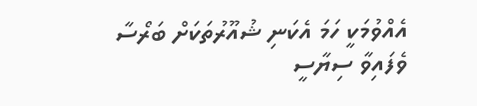އެއްވުމަކީ ހަމަ އެކަނި ޝުއޫރުތަކަށް ބަރޯސާ ވެފައިވާ ސިޔާސީ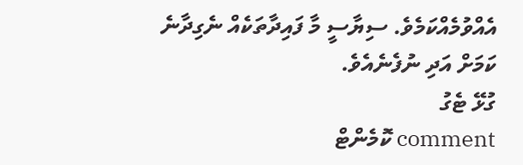އެއްވުމެއްކަމެވެ. ސިޔާސީ މާ ފައިދާތަކެއް ނެގިދާނެ ކަމަށް އަދި ނުފެނެއެވެ.
ގުޅޭ ޓެގު
comment ކޮމެންޓް